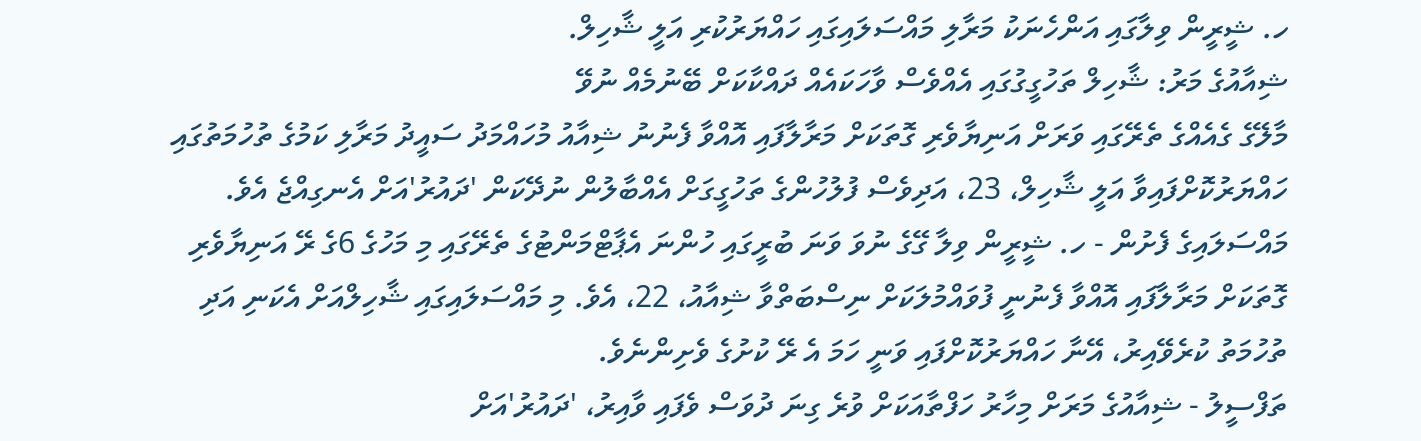ހ. ޝީރީން ވިލާގައި އަންހެނަކު މަރާލި މައްސަލައިގައި ހައްޔަރުކުރި އަލީ ޝާހިލް.
ޝިއާއުގެ މަރު: ޝާހިލް ތަހުގީގުގައި އެއްވެސް ވާހަކައެއް ދައްކާކަށް ބޭނުމެއް ނުވޭ
މާލޭގެ ގެއެއްގެ ތެރޭގައި ވަރަށް އަނިޔާވެރި ގޮތަކަށް މަރާލާފައި އޮއްވާ ފެނުނު ޝިއާއު މުހައްމަދު ސައީދު މަރާލި ކަމުގެ ތުހުމަތުގައި ހައްޔަރުކޮށްފައިވާ އަލީ ޝާހިލް، 23، އަދިވެސް ފުލުހުންގެ ތަހުގީގަށް އެއްބާލުން ނުދޭކަން 'ދައުރު'އަށް އެނގިއްޖެ އެވެ.
މައްސަލައިގެ ފެށުން - ހ. ޝީރީން ވިލާ ގޭގެ ނުވަ ވަނަ ބުރީގައި ހުންނަ އެޕާޓްމަންޓުގެ ތެރޭގައި މި މަހުގެ 6ގެ ރޭ އަނިޔާވެރި ގޮތަކަށް މަރާލާފައި އޮއްވާ ފެނުނީ ފުވައްމުލަކަށް ނިސްބަތްވާ ޝިއާއު، 22، އެވެ. މި މައްސަލައިގައި ޝާހިލްއަށް އެކަނި އަދި ތުހުމަތު ކުރެވޭއިރު، އޭނާ ހައްޔަރުކޮށްފައި ވަނީ ހަމަ އެ ރޭ ކުށުގެ ވެށިންނެވެ.
ތަފްސީލު - ޝިއާއުގެ މަރަށް މިހާރު ހަފްތާއަކަށް ވުރެ ގިނަ ދުވަސް ވެފައި ވާއިރު، 'ދައުރު'އަށް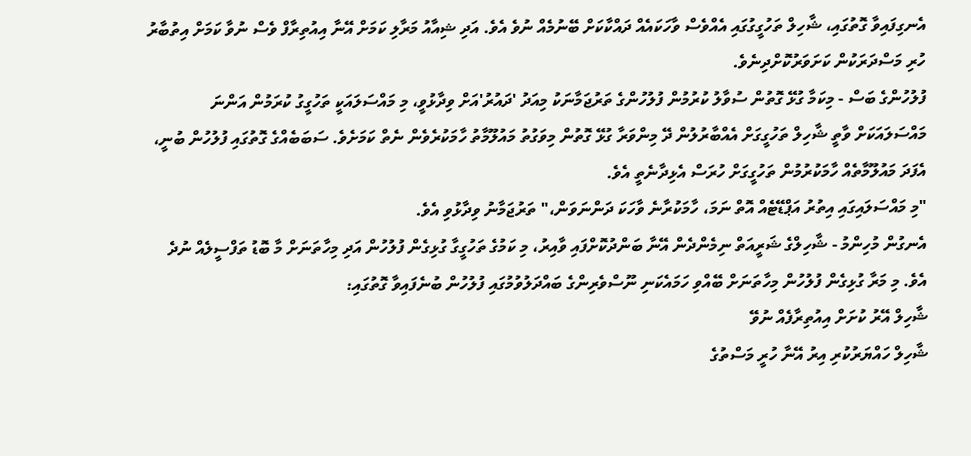އެނގިފައިވާ ގޮތުގައި، ޝާހިލް ތަހުގީގުގައި އެއްވެސް ވާހަކައެއް ދައްކާކަށް ބޭނުމެއް ނުވެ އެވެ. އަދި ޝިއާއު މަރާލި ކަމަށް އޭނާ އިއުތިރާފް ވެސް ނުވާ ކަމަށް އިތުބާރު ހުރި މަސްދަރަކުން ކަށަވަރުކޮށްދިނެވެ.
ފުލުހުންގެ ބަސް - މިކަމާ ގުޅޭ ގޮތުން ސުވާލު ކުރުމުން ފުލުހުންގެ ތަރުޖަމާނަކު މިއަދު 'ދައުރު'އަށް ވިދާޅުވީ، މި މައްސަލައަކީ ތަހުގީގު ކުރަމުން އަންނަ މައްސަލައަކަށް ވާތީ ޝާހިލް ތަހުގީގަށް އެއްބާރުލުން ދޭ މިންވަރާ ގުޅޭ ގޮތުން މިވަގުތު މައުލޫމާތު ހާމަކުރެވެން ނެތް ކަމަށެވެ. ސަބަބެއްގެ ގޮތުގައި ފުލުހުން ބުނީ، އެފަދަ މައުލޫމާތެއް ހާމަކުރުމުން ތަހުގީގަށް ހުރަސް އެޅިދާނެތީ އެވެ.
"މި މައްސަލައިގައި އިތުރު އަޕްޑޭޓެއް އޮތް ނަމަ، ހާމަކުރާނެ ވާހަކަ ދަންނަވަން،" ތަރުޖަމާނު ވިދާޅުވި އެވެ.
އެނގުން މުހިންމު - ޝާހިލްގެ ޝަރީއަތް ނިމެންދެން އޭނާ ބަންދުކޮށްފައި ވާއިރު، މި ކަމުގެ ތަހުގީގާ ގުޅިގެން ފުލުހުން އަދި މިހާތަނަށް މާ ބޮޑު ތަފްސީލެއް ނުދެ އެވެ. މި މަރާ ގުޅިގެން ފުލުހުން މިހާތަނަށް ބޭއްވި ހަމައެކަނި ނޫސްވެރިންގެ ބައްދަލުވުމުގައި ފުލުހުން ބުނެފައިވާ ގޮތުގައި:
ޝާހިލް އޭރު ކުށަށް އިއުތިރާފެއް ނުވޭ
ޝާހިލް ހައްޔަރުކުރި އިރު އޭނާ ހުރީ މަސްތުގެ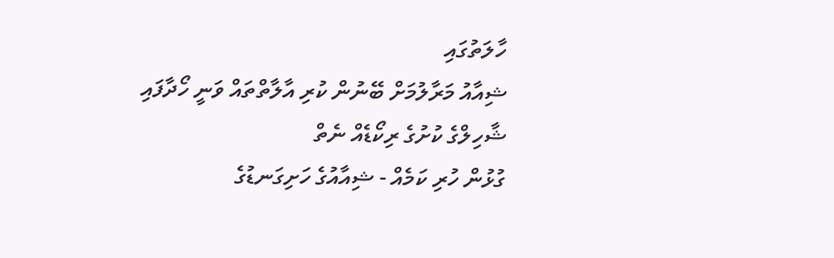ހާލަތުގައި
ޝިއާއު މަރާލުމަށް ބޭނުން ކުރި އާލާތްތައް ވަނީ ހޯދާފައި
ޝާހިލްގެ ކުށުގެ ރިކޯޑެއް ނެތް
ގުޅުން ހުރި ކަމެއް - ޝިއާއުގެ ހަށިގަނޑުގެ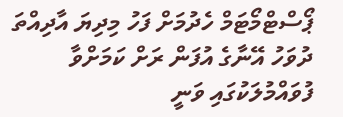ޕޯސްޓްމޯޓަމް ހެދުމަށް ފަހު މިދިޔަ އާދިއްތަ ދުވަހު އޭނާގެ އުފަން ރަށް ކަމަށްވާ ފުވައްމުލަކުގައި ވަނީ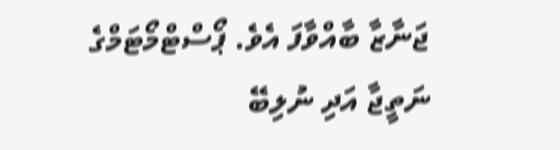ޖަނާޒާ ބާއްވާފަ އެވެ. ޕޯސްޓްމޯޓަމްގެ ނަތީޖާ އަދި ނުލިބޭ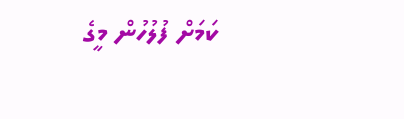ކަމަށް ފުލުހުން މީގެ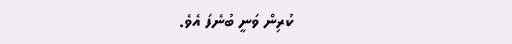ކުރިން ވަނީ ބުނެފަ އެވެ.